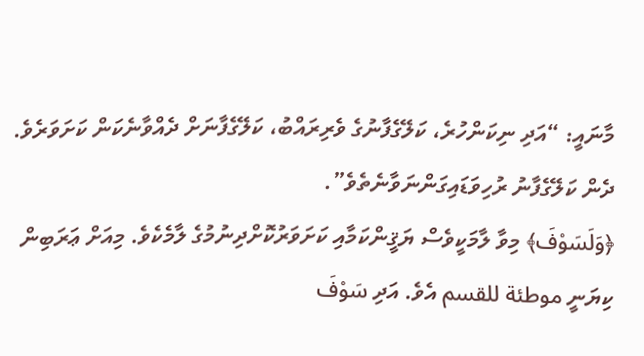މާނައީ: “އަދި ނިކަންހުރެ، ކަލޭގެފާނުގެ ވެރިރައްބު، ކަލޭގެފާނަށް ދެއްވާނެކަން ކަށަވަރެވެ. ދެން ކަލޭގެފާނު ރުހިވަޑައިގަންނަވާނެތެވެ”.
﴿وَلَسَوْفَ﴾ މިވާ ލާމަކީވެސް ޔަޤީންކަމާއި ކަށަވަރުކޮށްދިނުމުގެ ލާމެކެވެ. މިއަށް ޢަރަބިން ކިޔަނީ موطئة للقسم އެވެ. އަދި سَوْفَ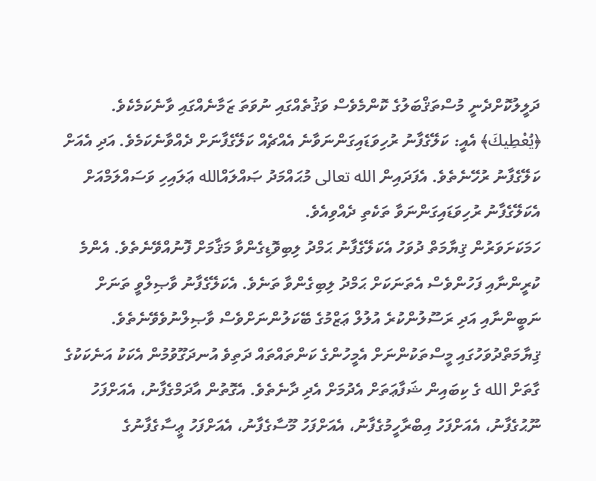ދަލީލުކޮށްދެނީ މުސްތަޤްބަލުގެ ކޮންމެވެސް ވަޤުތެއްގައި ނުވަތަ ޒަމާނެއްގައި ވާނެކަމެކެވެ.
﴿يُعْطِيكَ﴾ އެއީ: ކަލޭގެފާނު ރުހިވަޑައިގަންނަވާނެ އެއްޗެއް ކަލޭގެފާނަށް ދެއްވާނެކަމެވެ. އަދި އެއަށް ކަލޭގެފާނު ރުހޭނެތެވެ. އެފަދައިން الله تعالى މުޙައްމަދު ޞައްލައްالله ޢަލައިހި ވަސައްލަމްއަށް އެކަލޭގެފާނު ރުހިވަޑައިގަންނަވާ ތަކެތި ދެއްވިއެވެ.
ހަމަކަށަވަރުން ޤިޔާމަތް ދުވަހު އެކަލޭގެފާނު ޙަމްދު ލިބިވޮޑިގެންވާ މަޤާމަށް ފޮނުއްވޭނެތެވެ. އެންމެ ކުރީންނާއި ފަހުންވެސް އެތަނަކަށް ޙަމްދު ލިބިގެންވާ ތަނެވެ. އެކަލޭގެފާނު ވާޞިލްވީ ތަނަށް ނަބީންނާއި އަދި ރަސޫލުންކުރެ އުލުލް ޢަޒްމުގެ ބޭކަލުންނަށްވެސް ވާޞިލްނުވެވޭނެތެވެ. ޤިޔާމަތްދުވަހުގައި މީސްތަކުންނަށް އެމީހުންގެ ކަންތައްތައް ދަތިވެ އުނދަގޫވުމުން އެކަކު އަނެކަކުގެ ގާތަށް الله ގެ ކިބައިން ޝަފާޢަތަށް އެދުމަށް އެދި ދާނެތެވެ. އެގޮތުން އާދަމްގެފާނު، އެއަށްފަހު ނޫޙުގެފާނު، އެއަށްފަހު އިބްރާހީމުގެފާނު، އެއަށްފަހު މޫސާގެފާނު، އެއަށްފަހު ޢީސާގެފާނުގެ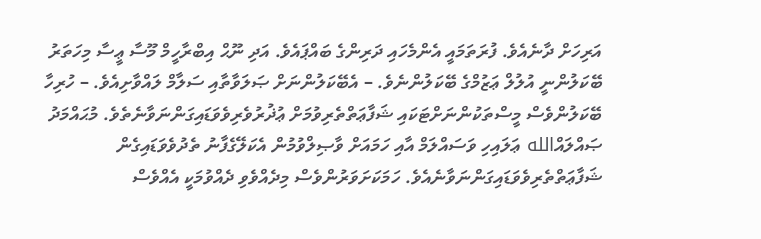އަރިހަށް ދާނެއެވެ. ފުރަތަމައީ އެންމެހައި ދަރިންގެ ބައްޕައެވެ. އަދި ނޫޙް އިބްރާހީމް މޫސާ ޢީސާ މިހަތަރު ބޭކަލުންނީ އުލުލް ޢަޒުމްގެ ބޭކަލުންނެވެ. – އެބޭކަލުންނަށް ޞަލަވާތާއި ސަލާމް ލައްވާށިއެވެ. – ހުރިހާ ބޭކަލުންވެސް މީސްތަކުންނަށްޓަކައި ޝަފާޢަތްތެރިވުމަށް ޢުޛުރުވެރިވެވަޑައިގަންނަވާނެތެވެ. މުޙައްމަދު ޞައްލައްالله ޢަލައިހި ވަސައްލަމް އާއި ހަމައަށް ވާޞިލްވުމުން އެކަލޭގެފާނު ތެދުވެވަޑައިގެން ޝަފާޢަތްތެރިވެވަޑައިގަންނަވާނެއެވެ. ހަމަކަށަވަރުންވެސް މިދެއްވެވި ދެއްވުމަކީ އެއްވެސް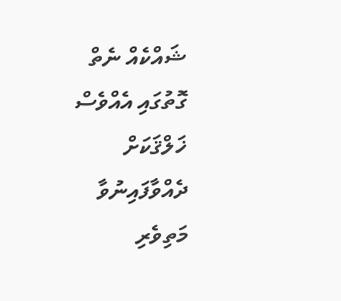ޝައްކެއް ނެތް ގޮތުގައި އެއްވެސް ޚަލްޤަކަށް ދެއްވާފައިނުވާ މަތިވެރި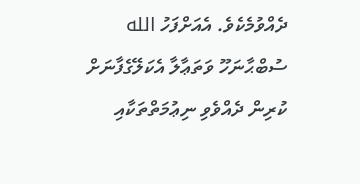ދެއްވުމެކެވެ. އެއަށްފަހު الله ސުބްޙާނަހޫ ވަތަޢާލާ އެކަލޭގެފާނަށް ކުރިން ދެއްވެވި ނިޢުމަތްތަކާއި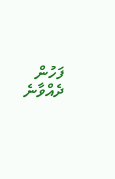ފަހުން ދެއްވާނެ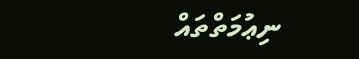ނިޢުމަތްތައް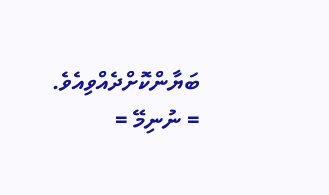ބަޔާންކޮށްދެއްވިއެވެ.
= ނުނިމޭ =